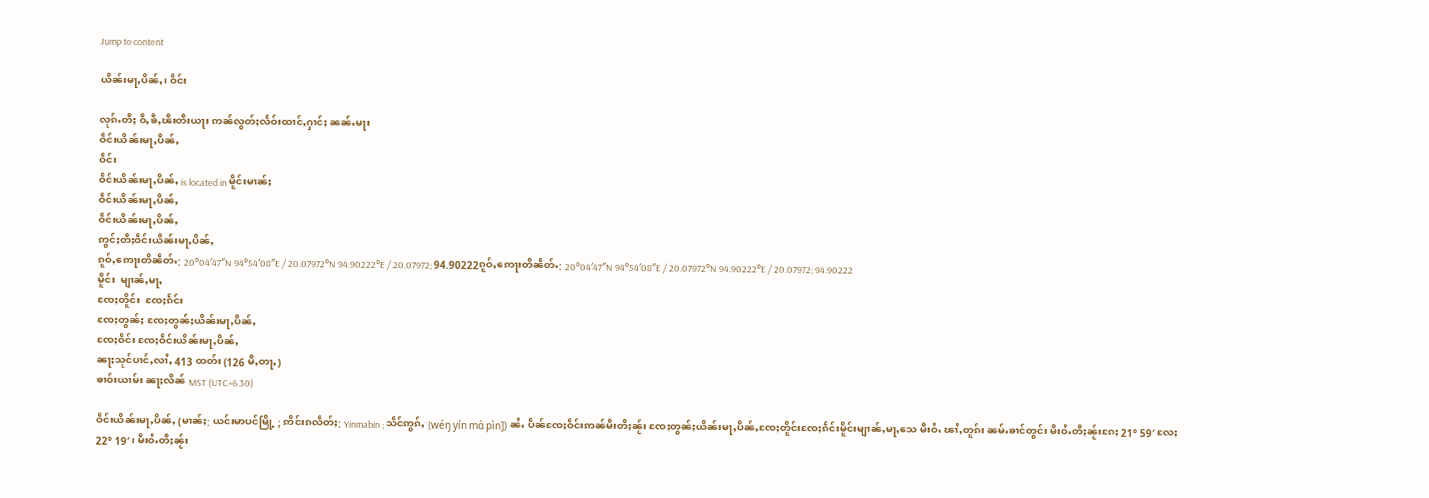Jump to content

ယိၼ်းမႃႇပိၼ်ႇ၊ ဝဵင်း

လုၵ်ႉတီႈ ဝီႇၶီႇၽီးတီးယႃး ဢၼ်လွတ်ႈလႅဝ်းထၢင်ႇႁၢင်ႈ ၼၼ်ႉမႃး
ဝဵင်းယိၼ်းမႃႇပိၼ်ႇ
ဝဵင်း
ဝဵင်းယိၼ်းမႃႇပိၼ်ႇ is located in မိူင်းမၢၼ်ႈ
ဝဵင်းယိၼ်းမႃႇပိၼ်ႇ
ဝဵင်းယိၼ်းမႃႇပိၼ်ႇ
ဢွင်ႈတီႈဝဵင်းယိၼ်းမႃႇပိၼ်ႇ
ၵူဝ်ႇဢေႃးတိၼဵတ်ႉ: 20°04′47″N 94°54′08″E / 20.07972°N 94.90222°E / 20.07972; 94.90222ၵူဝ်ႇဢေႃးတိၼဵတ်ႉ: 20°04′47″N 94°54′08″E / 20.07972°N 94.90222°E / 20.07972; 94.90222
မိူင်း  မျၢၼ်ႇမႃႇ
ၸႄႈတိူင်း  ၸႄႈၵႅင်း
ၸႄႈတွၼ်ႈ ၸႄႈတွၼ်ႈယိၼ်းမႃႇပိၼ်ႇ
ၸႄႈဝဵင်း ၸႄႈဝဵင်းယိၼ်းမႃႇပိၼ်ႇ
ၼႃႈသုင်ပၢင်ႇလၢႆႇ 413 ထတ်း (126 မီႇတႃႇ)
ၶၢဝ်းယၢမ်း ၼႃႈလိၼ် MST (UTC+6.30)

ဝဵင်းယိၼ်းမႃႇပိၼ်ႇ (မၢၼ်ႈ: ယင်းမာပင်မြို့ ; ဢိင်းၵလဵတ်ႈ: Yinmabin ; သဵင်ဢွၵ်ႇ [wéŋ yín mɑ̀ pìn]) ၼႆႉ ပဵၼ်ၸႄႈဝဵင်းဢၼ်မီးတီႈၼႂ်း ၸႄႈတွၼ်ႈယိၼ်းမႃႇပိၼ်ႇၸႄႈတိူင်းၸႄႈၵႅင်းမိူင်းမျၢၼ်ႇမႃႇသေ မီးဝႆႉ ၽၢႆႇတူၵ်း ၼမ်ႉၶၢင်တွင်း မီးဝႆႉတီႈၼႂ်းၵႄႈ 21° 59′ လႄႈ 22° 19′၊ မီးဝႆႉတီႈၼႂ်း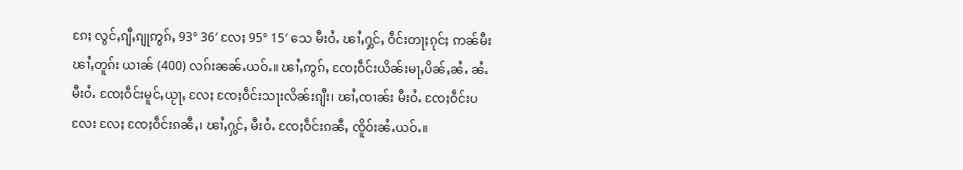ၵႄႈ လွင်ႇၵျီႇၵျုဢွၵ်ႇ 93° 36′ လႄႈ 95° 15′ သေ မီးဝႆႉ ၽၢႆႇႁွင်ႇ ဝဵင်းတႃႈၵုင်ႈ ဢၼ်မီးၽၢႆႇတူၵ်း ယၢၼ် (400) လၵ်းၼၼ်ႉယဝ်ႉ။ ၽၢႆႇဢွၵ်ႇ ၸႄႈဝဵင်းယိၼ်းမႃႇပိၼ်ႇၼႆႉ ၼႆႉ မီးဝႆႉ ၸႄႈဝဵင်းမူင်ႇယႂႃႇ လႄႈ ၸႄႈဝဵင်းသႃးလိၼ်းၵျီး၊ ၽၢႆႇၸၢၼ်း မီးဝႆႉ ၸႄႈဝဵင်းပလႄး လႄႈ ၸႄႈဝဵင်းၵၼီႇ၊ ၽၢႆႇႁွင်ႇ မီးဝႆႉ ၸႄႈဝဵင်းၵၼီႇ ၸိူဝ်းၼႆႉယဝ်ႉ။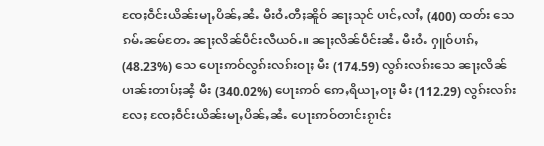ၸႄႈဝဵင်းယိၼ်းမႃႇပိၼ်ႇၼႆႉ မီးဝႆႉတီႈၼိူဝ် ၼႃႈသုင် ပၢင်ႇလၢႆႇ (400) ထတ်း သေ ၵမ်ႉၼမ်တႄႉ ၼႃႈလိၼ်ပဵင်းလီယဝ်ႉ။ ၼႃႈလိၼ်ပဵင်းၼႆႉ မီးဝႆႉ ႁူဝ်ပၢၵ်ႇ (48.23%) သေ ပေႃးဢဝ်လွၵ်းလၵ်းဝႃႈ မီး (174.59) လွၵ်းလၵ်းသေ ၼႃႈလိၼ် ပၢၼ်းတၢပ်ႈၼႆ့ မီး (340.02%) ပေႃးဢဝ် ဢေႇရိယႃႇဝႃႈ မီး (112.29) လွၵ်းလၵ်းလႄႈ ၸႄႈဝဵင်းယိၼ်းမႃႇပိၼ်ႇၼႆႉ ပေႃးဢဝ်တၢင်းၵႂၢင်း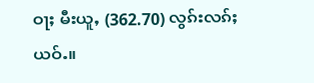ဝႃႈ မီးယူႇ (362.70) လွၵ်းလၵ်ႈယဝ်ႉ။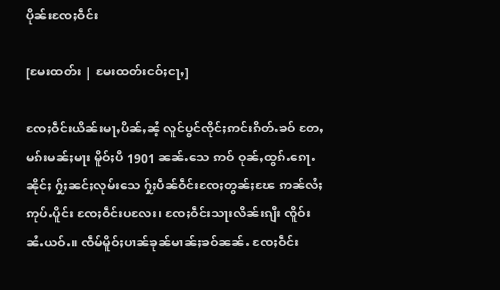ပိုၼ်းၸႄႈဝဵင်း

[မႄးထတ်း | မႄးထတ်းငဝ်ႈငႃႇ]

ၸႄႈဝဵင်းယိၼ်းမႃႇပိၼ်ႇၼႆ့ လူင်ပွင်ၸိုင်ႈဢင်းၵိတ်ႉၶဝ် တႄႇမၵ်းမၼ်ႈမႃး မိူဝ်ႈပီ 1901 ၼၼ်ႉသေ ဢဝ် ဝုၼ်ႇထွၵ်ႉၵေႃႉၼိုင်ႈ ႁႂ်ႈၼင်ႈလုမ်းသေ ႁႂ်ႈပဵၼ်ဝဵင်းၸႄႈတွၼ်ႈၽႄ ဢၼ်လႆႈဢုပ်ႉပိူင်း ၸႄႈဝဵင်းပလႄး၊ ၸႄႈဝဵင်းသႃးလိၼ်းၵျီး ၸိူဝ်းၼႆႉယဝ်ႉ။ ၸဵမ်မိူဝ်ႈပၢၼ်ၶုၼ်မၢၼ်ႈၶဝ်ၼၼ်ႉ ၸႄႈဝဵင်း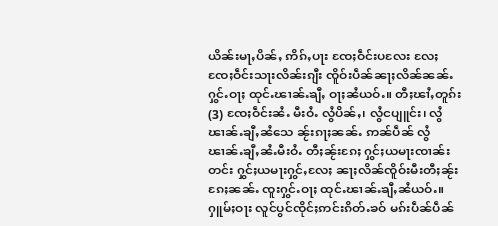ယိၼ်းမႃႇပိၼ်ႇ ဢိၵ်ႇပႃး ၸႄႈဝဵင်းပလႄး လႄႈ ၸႄႈဝဵင်းသႃးလိၼ်းၵျီး ၸိူဝ်းပဵၼ်ၼႃႈလိၼ်ၼၼ်ႉ ႁွင်ႉဝႃႈ ထုင်ႉၽၢၼ်ႉၶျီႇ ဝႃႈၼႆယဝ်ႉ။ တီႈၽၢႆႇတူၵ်း (3) ၸႄႈဝဵင်းၼႆႉ မီးဝႆႉ လွႆပိၼ်ႇ၊ လွႆငပျူင်း၊ လွႆၽၢၼ်ႉၶျီႇၼႆသေ ၼႂ်းၵႃႈၼၼ်ႉ ဢၼ်ပဵၼ် လွႆၽၢၼ်ႉၶျီႇၼႆႉမီးဝႆႉ တီႈၼႂ်းၵႄႈ ႁွင်ႈယမႃးၸၢၼ်း တင်း ႁွင်ႈယမႃးႁွင်ႇလႄႈ ၼႃႈလိၼ်ၸိူဝ်းမီးတီႈၼႂ်းၵႄႈၼၼ်ႉ ၸူးႁွင်ႉဝႃႈ ထုင်ႉၽၢၼ်ႉၶျီႇၼႆယဝ်ႉ။ ႁူမ်ႈဝႃး လူင်ပွင်ၸိုင်ႈဢင်းၵိတ်ႉၶဝ် မၵ်းပဵၼ်ပဵၼ်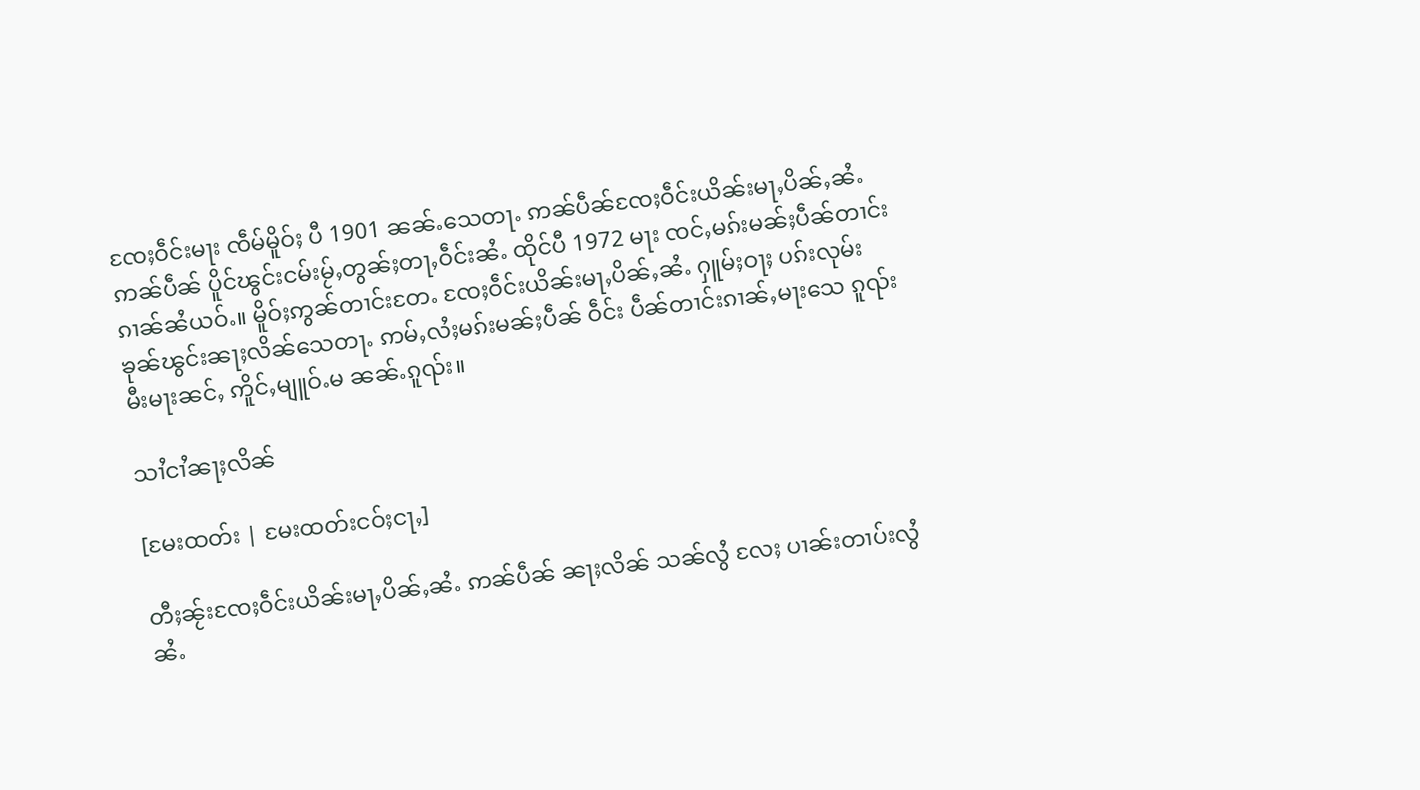ၸႄႈဝဵင်းမႃး ၸဵမ်မိူဝ်ႈ ပီ 1901 ၼၼ်ႉသေတႃႉ ဢၼ်ပဵၼ်ၸႄႈဝဵင်းယိၼ်းမႃႇပိၼ်ႇၼႆႉ ဢၼ်ပဵၼ် ပိူင်ၽွင်းငမ်းမႂ်ႇတွၼ်ႈတႃႇဝဵင်းၼႆႉ ထိုင်ပီ 1972 မႃး ၸင်ႇမၵ်းမၼ်ႈပဵၼ်တၢင်းၵၢၼ်ၼႆယဝ်ႉ။ မိူဝ်ႈဢွၼ်တၢင်းတႄႉ ၸႄႈဝဵင်းယိၼ်းမႃႇပိၼ်ႇၼႆႉ ႁူမ်ႈဝႃႈ ပၵ်းလုမ်း ၶုၼ်ၽွင်းၼႃႈလိၼ်သေတႃႉ ဢမ်ႇလႆႈမၵ်းမၼ်ႈပဵၼ် ဝဵင်း ပဵၼ်တၢင်းၵၢၼ်ႇမႃးသေ ၵူၺ်းမီးမႃးၼင်ႇ ဢိူင်ႇမျူဝ်ႉမ ၼၼ်ႉၵူၺ်း။

သၢႆငၢႆၼႃႈလိၼ်

[မႄးထတ်း | မႄးထတ်းငဝ်ႈငႃႇ]

တီႈၼႂ်းၸႄႈဝဵင်းယိၼ်းမႃႇပိၼ်ႇၼႆႉ ဢၼ်ပဵၼ် ၼႃႈလိၼ် သၼ်လွႆ လႄႈ ပၢၼ်းတၢပ်းလွႆၼႆႉ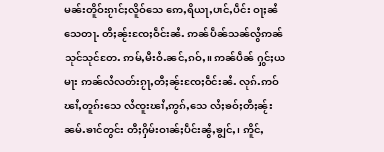မၼ်းတိူဝ်းၵႂၢင်ႈလိူဝ်သေ ဢေႇရိယႃႇပၢင်ႇပဵင်း ဝႃႈၼႆသေတႃႉ တီႈၼႂ်းၸႄႈဝဵင်းၼႆႉ ဢၼ်ပဵၼ်သၼ်လွႆဢၼ်သုင်သုင်တႄႉ ဢမ်ႇမီးဝႆႉၼင်ႇၵဝ်ႇ။ ဢၼ်ပဵၼ် ႁွင်ႈယမႃး ဢၼ်လႆလတ်းၵႂႃႇတီႈၼႂ်းၸႄႈဝဵင်းၼႆႉ လုၵ်ႉဢဝ် ၽၢႆႇတူၵ်းသေ လႆၸူးၽၢႆႇဢွၵ်ႇသေ လႆႈၶဝ်ႈတီႈၼႂ်း ၼမ်ႉၶၢင်တွင်း တီႈႁိမ်းဝၢၼ်ႈပဵင်းၼွႆႇၶျွင်ႇ၊ ဢိူင်ႇ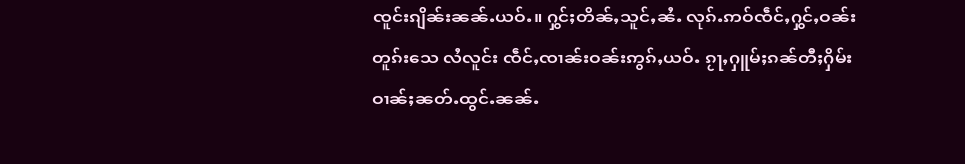ၸူင်းၵျိၼ်းၼၼ်ႉယဝ်ႉ။ ႁွင်ႈတိၼ်ႇသူင်ႇၼႆႉ လုၵ်ႉဢဝ်ၸဵင်ႇႁွင်ႇဝၼ်းတူၵ်းသေ လႆလူင်း ၸဵင်ႇၸၢၼ်းဝၼ်းဢွၵ်ႇယဝ်ႉ ၵႂႃႇႁူမ်ႈၵၼ်တီႈႁိမ်း ဝၢၼ်ႈၼတ်ႉထွင်ႉၼၼ်ႉ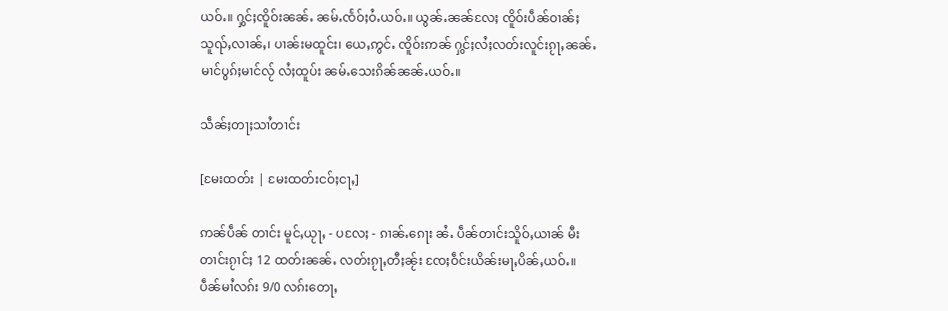ယဝ်ႉ။ ႁွင်ႈၸိူဝ်းၼၼ်ႉ ၼမ်ႉၸႅဝ်ႈဝႆႉယဝ်ႉ။ ယွၼ်ႉၼၼ်လႄႈ ၸိူဝ်းပဵၼ်ဝၢၼ်ႈ သူၺ်ႇလၢၼ်ႇ၊ ပၢၼ်းမထူင်း၊ ယေႇဢွင်ႉ ၸိူဝ်းဢၼ် ႁွင်ႈလႆႈလတ်းလူင်းၵႂႃႇၼၼ်ႉ မၢင်ပွၵ်ႈမၢင်လႂ် လႆႈထူပ်း ၼမ်ႉသေးၵိၼ်ၼၼ်ႉယဝ်ႉ။

သဵၼ်ႈတႃႈသၢႆတၢင်း

[မႄးထတ်း | မႄးထတ်းငဝ်ႈငႃႇ]

ဢၼ်ပဵၼ် တၢင်း မူင်ႇယႂႃႇ - ပလႄႈ - ၵၢၼ်ႉၵေႃး ၼႆႉ ပဵၼ်တၢင်းသိူဝ်ႇယၢၼ် မီးတၢင်းၵႂၢင်ႈ 12 ထတ်းၼၼ်ႉ လတ်းၵႂႃႇတီႈၼႂ်း ၸႄႈဝဵင်းယိၼ်းမႃႇပိၼ်ႇယဝ်ႉ။ ပဵၼ်မၢႆလၵ်း 9/0 လၵ်းတေႃႇ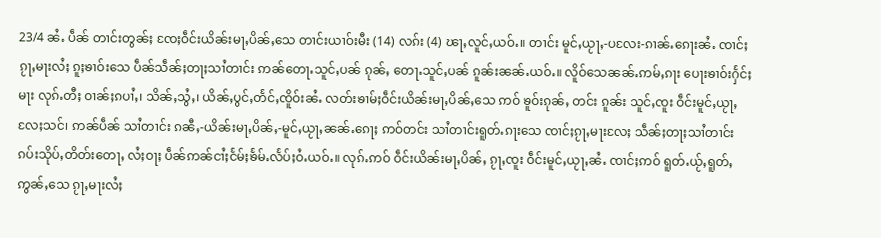23/4 ၼႆႉ ပဵၼ် တၢင်းတွၼ်ႈ ၸႄႈဝဵင်းယိၼ်းမႃႇပိၼ်ႇသေ တၢင်းယၢဝ်းမီး (14) လၵ်း (4) ၽႃႇလူင်ႇယဝ်ႉ။ တၢင်း မူင်ႇယႂႃႇ-ပလႄး-ၵၢၼ်ႉၵေႃးၼႆႉ ၸၢင်ႈၵႂႃႇမႃးလႆႈ ၵူႈၶၢဝ်းသေ ပဵၼ်သဵၼ်ႈတႃႈသၢႆတၢင်း ဢၼ်တေႃႉသူင်ႇပၼ် ၵုၼ်ႇ တေႃႉသူင်ႇပၼ် ၵူၼ်းၼၼ်ႉယဝ်ႉ။ လိူဝ်သေၼၼ်ႉဢမ်ႇၵႃး ပေႃးၶၢဝ်းႁႅင်ႈမႃး လုၵ်ႉတီႈ ဝၢၼ်ႈၵပၢႆႇ၊ သိၼ်ႇသွႆႇ၊ ယိၼ်ႇပွင်ႇတႅင်ႇၸိူဝ်းၼႆႉ လတ်းၶၢမ်ႈဝဵင်းယိၼ်းမႃႇပိၼ်ႇသေ ဢဝ် ၶူဝ်းၵုၼ်ႇ တင်း ၵူၼ်း သူင်ႇၸူး ဝဵင်းမူင်ႇယႂႃႇလႄႈသင်၊ ဢၼ်ပဵၼ် သၢႆတၢင်း ၵၼီႇ-ယိၼ်းမႃႇပိၼ်ႇ-မူင်ႇယႂႃႇၼၼ်ႉၵေႃႈ ဢဝ်တင်း သၢႆတၢင်းရူတ်ႉၵႃးသေ ၸၢင်ႈၵႂႃႇမႃးလႄႈ သဵၼ်ႈတႃႈသၢႆတၢင်း ၵပ်းသိုပ်ႇတိတ်းတေႃႇ လႆႈဝႃႈ ပဵၼ်ဢၼ်ငၢႆႈငႅမ်ႈၶႅမ်ႉလႅပ်ႈဝႆႉယဝ်ႉ။ လုၵ်ႉဢဝ် ဝဵင်းယိၼ်းမႃႇပိၼ်ႇ ၵႂႃႇၸူး ဝဵင်းမူင်ႇယႂႃႇၼႆႉ ၸၢင်ႈဢဝ် ရူတ်ႉယႂ်ႇရူတ်ႇဢွၼ်ႇသေ ၵႂႃႇမႃးလႆႈ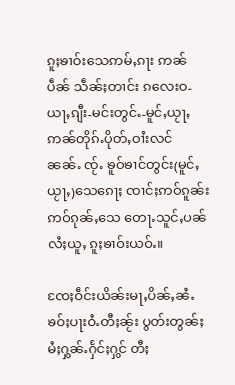ၵူႈၶၢဝ်းသေဢမ်ႇၵႃး ဢၼ်ပဵၼ် သဵၼ်ႈတၢင်း ၵလေးဝ-ယႃႇၵျီး-မင်းတွင်ႉ-မူင်ႇယႂႃႇ ဢၼ်တိုၵ်ႉပိုတ်ႇဝၢႆးလင်ၼၼ်ႉ ၸႂ်ႉ ၶူဝ်ၶၢင်တွင်း(မူင်ႇယႂႃႇ)သေၵေႃႈ ၸၢင်ႈဢဝ်ၵူၼ်း ဢဝ်ၵုၼ်ႇသေ တေႃႉသူင်ႇပၼ်လႆႈယူႇ ၵူႈၶၢဝ်းယဝ်ႉ။

ၸႄႈဝဵင်းယိၼ်းမႃႇပိၼ်ႇၼႆႉ ၶဝ်ႈပႃးဝႆႉတီႈၼႂ်း ပွတ်းတွၼ်ႈမႆႈႁွၼ်ႉႁႅင်ႈႁွင် တီႈ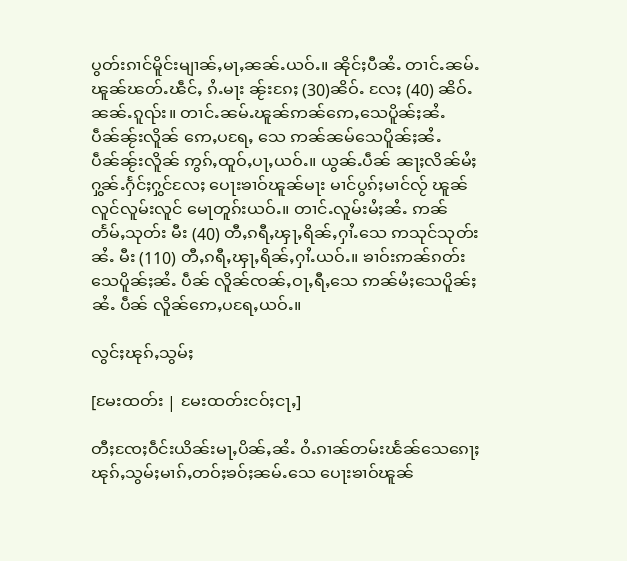ပွတ်းၵၢင်မိူင်းမျၢၼ်ႇမႃႇၼၼ်ႉယဝ်ႉ။ ၼိုင်ႈပီၼႆႉ တၢင်ႉၼမ်ႉၽူၼ်ၽတ်ႉၽဵင်ႇ ၵႆႉမႃး ၼႂ်းၵႄႈ (30)ၼိဝ်ႉ လႄႈ (40) ၼိဝ်ႉၼၼ်ႉၵူၺ်း။ တၢင်ႉၼမ်ႉၽူၼ်ဢၼ်ဢေႇသေပိူၼ်ႈၼႆႉ ပဵၼ်ၼႂ်းလိူၼ် ဢေႇပရႄႇ သေ ဢၼ်ၼမ်သေပိူၼ်ႈၼႆႉ ပဵၼ်ၼႂ်းလိူၼ် ဢွၵ်ႇထူဝ်ႇပႃႇယဝ်ႉ။ ယွၼ်ႉပဵၼ် ၼႃႈလိၼ်မႆႈႁွၼ်ႉႁႅင်ႈႁွင်လႄႈ ပေႃးၶၢဝ်ၽူၼ်မႃး မၢင်ပွၵ်ႈမၢင်လႂ် ၽူၼ်လူင်လူမ်းလူင် မေႃတူၵ်းယဝ်ႉ။ တၢင်ႉလူမ်းမႆႈၼႆႉ ဢၼ်တႅမ်ႇသုတ်း မီး (40) တီႇၵရီႇၾႃႇရိၼ်ႇႁၢႆႉသေ ဢသုင်သုတ်းၼႆႉ မီး (110) တီႇၵရီႇၾႃႇရိၼ်ႇႁၢႆႉယဝ်ႉ။ ၶၢဝ်းဢၼ်ၵတ်းသေပိူၼ်ႈၼႆႉ ပဵၼ် လိူၼ်ၸၼ်ႇဝႃႇရီႇသေ ဢၼ်မႆႈသေပိူၼ်ႈၼႆႉ ပဵၼ် လိူၼ်ဢေႇပရႄႇယဝ်ႉ။

လွင်ႈၽုၵ်ႇသွမ်ႈ

[မႄးထတ်း | မႄးထတ်းငဝ်ႈငႃႇ]

တီႈၸႄႈဝဵင်းယိၼ်းမႃႇပိၼ်ႇၼႆႉ ဝႆႉၵၢၼ်တမ်းၽႅၼ်သေၵေႃႈ ၽုၵ်ႇသွမ်ႈမၢၵ်ႇတဝ်ႈၶဝ်ႈၼမ်ႉသေ ပေႃးၶၢဝ်ၽူၼ်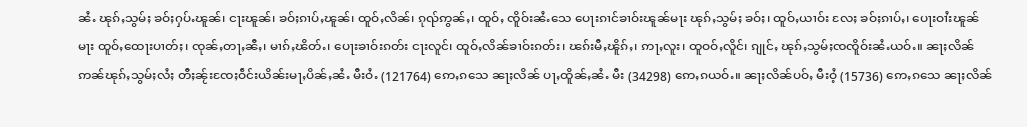ၼႆႉ ၽုၵ်ႇသွမ်ႈ ၶဝ်ႈႁပ်ႉၽူၼ်၊ ငႃးၽူၼ်၊ ၶဝ်ႈၵၢပ်ႇၽူၼ်၊ ထူဝ်ႇလိၼ်၊ ၵုၺ်ဢွၼ်ႇ၊ ထူဝ်ႇ ၸိူဝ်းၼႆႉသေ ပေႃးၵၢင်ၶၢဝ်းၽူၼ်မႃး ၽုၵ်ႇသွမ်ႈ ၶဝ်ႈ၊ ထူဝ်ႇယၢဝ်း လႄႈ ၶဝ်ႈၵၢပ်ႇ၊ ပေႃးဝၢႆးၽူၼ်မႃး ထူဝ်ႇထေႃးပၢတ်ႈ၊ ၸုၼ်ႇတႃႇၼီႇ၊ မၢၵ်ႇၽိတ်ႉ၊ ပေႃးၶၢဝ်းၵတ်း ငႃးလူင်၊ ထူဝ်ႇလိၼ်ၶၢဝ်းၵတ်း၊ ၽၵ်းမီႇၽိူၵ်ႇ၊ ဢႃႇလူး၊ ထူဝဝ်ႇလိူင်၊ ၵျုင်ႇ ၽုၵ်ႇသွမ်ႈၸၸိူဝ်းၼႆႉယဝ်ႉ။ ၼႃႈလိၼ်ဢၼ်ၽုၵ်ႇသွမ်ႈလႆႈ တီႈၼႂ်းၸႄႈဝဵင်းယိၼ်းမႃႇပိၼ်ႇၼႆႉ မီးဝႆႉ (121764) ဢေႇၵသေ ၼႃႈလိၼ် ပႃႇထိူၼ်ႇၼႆႉ မီး (34298) ဢေႇၵယဝ်ႉ။ ၼႃႈလိၼ်ပဝ်ႇ မီးဝႆ့ (15736) ဢေႇၵသေ ၼႃႈလိၼ်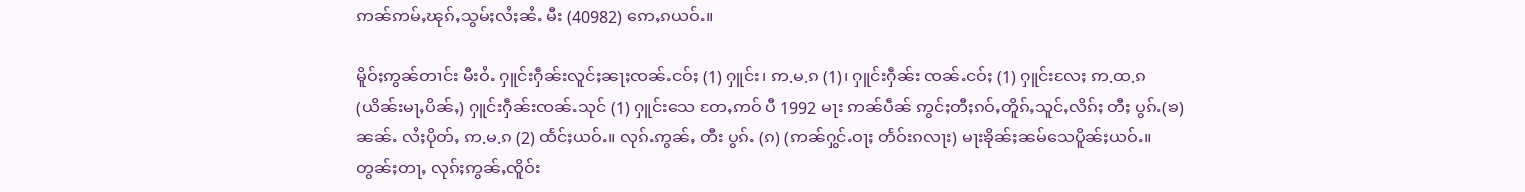ဢၼ်ဢမ်ႇၽုၵ်ႇသွမ်ႈလႆႈၼႆႉ မီး (40982) ဢေႇၵယဝ်ႉ။

မိူဝ်ႈဢွၼ်တၢင်း မီးဝႆႉ ႁူင်းႁဵၼ်းလူင်ႈၼႃႈၸၼ်ႉငဝ်ႈ (1) ႁူင်း၊ ဢ.မ.ၵ (1)၊ ႁူင်းႁဵၼ်း ၸၼ်ႉငဝ်ႈ (1) ႁူင်းလႄႈ ဢ.ထ.ၵ (ယိၼ်းမႃႇပိၼ်ႇ) ႁူင်းႁဵၼ်းၸၼ်ႉသုင် (1) ႁူင်းသေ တႄႇဢဝ် ပီ 1992 မႃး ဢၼ်ပဵၼ် ဢွင်ႈတီႈၵဝ်ႇတိူၵ်ႇသူင်ႇလိၵ်ႈ တီႈ ပွၵ်ႉ(ၶ) ၼၼ်ႉ လႆႈပိုတ်ႇ ဢ.မ.ၵ (2) ထႅင်ႈယဝ်ႉ။ လုၵ်ႉဢွၼ်ႇ တီး ပွၵ်ႉ (ၵ) (ဢၼ်ႁွင်ႉဝႃႈ တႅဝ်းၵလႃး) မႃးၶိုၼ်ႈၼမ်သေပိူၼ်ႈယဝ်ႉ။ တွၼ်ႈတႃႇ လုၵ်ႈဢွၼ်ႇၸိူဝ်း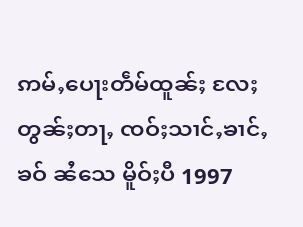ဢမ်ႇပေႃးတဵမ်ထူၼ်ႈ လႄႈ တွၼ်ႈတႃႇ ၸဝ်ႈသၢင်ႇၶၢင်ႇၶဝ် ၼႆသေ မိူဝ်ႈပီ 1997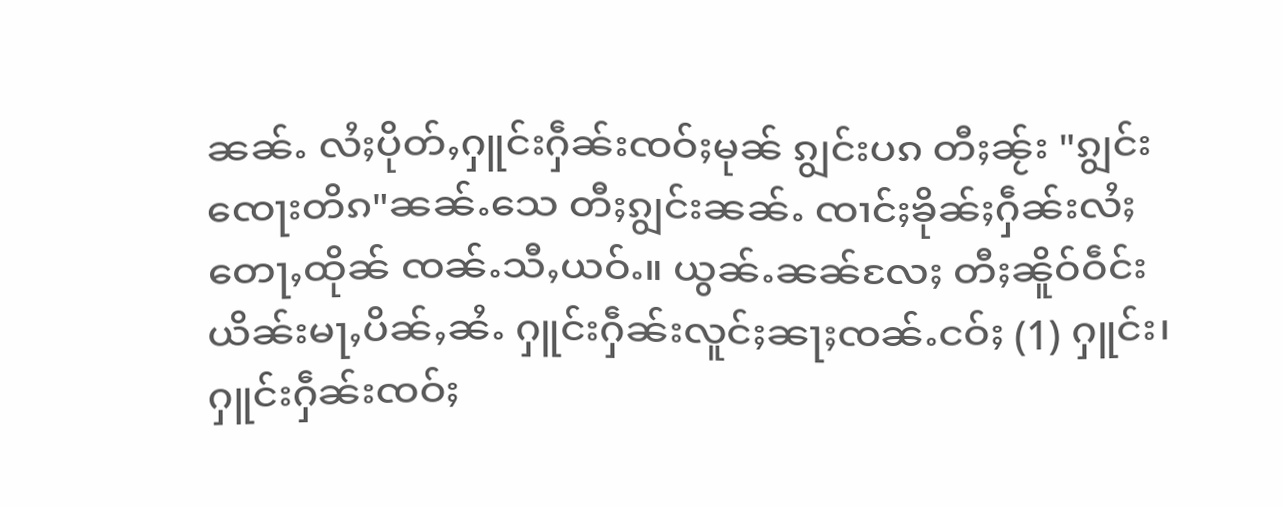ၼၼ်ႉ လႆႈပိုတ်ႇႁူင်းႁဵၼ်းၸဝ်ႈမုၼ် ၵျွင်းပၵ တီႈၼႂ်း "ၵျွင်းၸေႃးတိၵ"ၼၼ်ႉသေ တီႈၵျွင်းၼၼ်ႉ ၸၢင်ႈၶိုၼ်ႈႁဵၼ်းလႆႈတေႃႇထိုၼ် ၸၼ်ႉသီႇယဝ်ႉ။ ယွၼ်ႉၼၼ်လႄႈ တီႈၼိူဝ်ဝဵင်းယိၼ်းမႃႇပိၼ်ႇၼႆႉ ႁူင်းႁဵၼ်းလူင်ႈၼႃႈၸၼ်ႉငဝ်ႈ (1) ႁူင်း၊ ႁူင်းႁဵၼ်းၸဝ်ႈ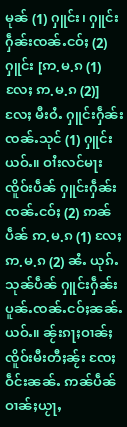မုၼ် (1) ႁူင်း၊ ႁူင်းႁဵၼ်းၸၼ်ႉငဝ်ႈ (2) ႁူင်း [ဢ.မ.ၵ (1) လႄႈ ဢ.မ.ၵ (2)] လႄႈ မီးဝႆႉ ႁူင်းႁဵၼ်းၸၼ်ႉသုင် (1) ႁူင်းယဝ်ႉ။ ဝၢႆးလင်မႃး ၸိူဝ်းပဵၼ် ႁူင်းႁဵၼ်းၸၼ်ႉငဝ်ႈ (2) ဢၼ်ပဵၼ် ဢ.မ.ၵ (1) လႄႈ ဢ.မ.ၵ (2) ၼႆႉ ယုၵ်ႉသုၼ်ပဵၼ် ႁူင်းႁဵၼ်းပူၼ်ႉၸၼ်ႉငဝ်ႈၼၼ်ႉယဝ်ႉ။ ၼႂ်းၵႃႈဝၢၼ်ႈ ၸိူဝ်းမီးတီႈၼႂ်း ၸႄႈဝဵင်းၼၼ်ႉ ဢၼ်ပဵၼ် ဝၢၼ်ႈယႂႃႇ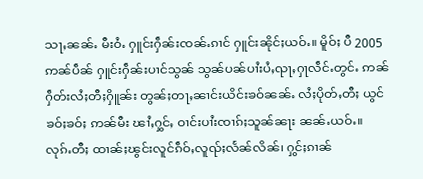သႃႇၼၼ်ႉ မီးဝႆႉ ႁူင်းႁဵၼ်းၸၼ်ႉၵၢင် ႁူင်းၼိုင်ႈယဝ်ႉ။ မိူဝ်ႈ ပီ 2005 ဢၼ်ပဵၼ် ႁူင်းႁဵၼ်းပၢင်သွၼ် သွၼ်ပၼ်ပၢႆးပႆႇၺႃႇႁႃလဵင်ႉတွင်ႉ ဢၼ်ႁဵတ်းလႆႈတီႈႁိူၼ်း တွၼ်ႈတႃႇၼၢင်းယိင်းၶဝ်ၼၼ်ႉ လႆႈပိုတ်ႇတီႈ ယွင်ၶဝ်ႈၶဝ်ႈ ဢၼ်မီး ၽၢႆႇႁွင်ႇ ဝၢင်းပၢႆးၸၢၵ်ႈသူၼ်ၼႃး ၼၼ်ႉယဝ်ႉ။ လုၵ်ႉတီႈ ထၢၼ်ႈၽွင်းလူင်ၵဵဝ်ႇလူၺ်ႈလႅၼ်လိၼ်၊ ႁွင်ႈၵၢၼ်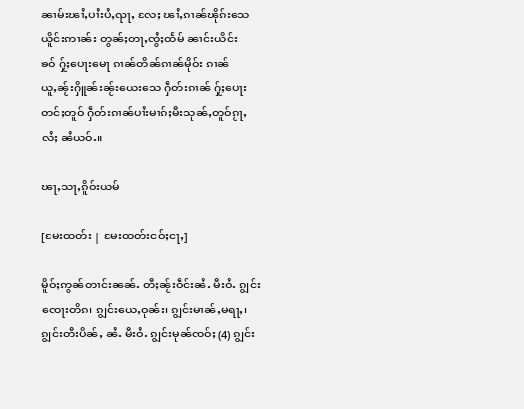ၼၢမ်းၽၢႆႇပၢႆးပႆႇၺႃႇ လႄႈ ၽၢႆႇၵၢၼ်ၽိုၵ်းသေ ယိူင်းဢၢၼ်း တွၼ်ႈတႃႇၸွႆႈထႅမ် ၼၢင်းယိင်းၶဝ် ႁႂ်ႈပေႃးမေႃ ၵၢၼ်တိၼ်ၵၢၼ်မိုဝ်း ၵၢၼ်ယူႇၼႂ်းႁိူၼ်းၼႂ်းယေးသေ ႁဵတ်းၵၢၼ် ႁႂ်ႈပေႃးတင်ႈတူဝ် ႁဵတ်းၵၢၼ်ပၢႆးမၢၵ်ႈမီးသုၼ်ႇတူဝ်ၵႂႃႇလႆႈ ၼႆယဝ်ႉ။

ၽႃႇသႃႇၵိူဝ်းယမ်

[မႄးထတ်း | မႄးထတ်းငဝ်ႈငႃႇ]

မိူဝ်ႈဢွၼ်တၢင်းၼၼ်ႉ တီႈၼႂ်းဝဵင်းၼႆႉ မီးဝႆႉ ၵျွင်းၸေႃးတိၵ၊ ၵျွင်းယေႇဝုၼ်း၊ ၵျွင်းမၢၼ်ႇမရႃႇ၊ ၵျွင်းတီးပိၼ်ႇ ၼႆႉ မီးဝႆႉ ၵျွင်းမုၼ်ၸဝ်ႈ (4) ၵျွင်း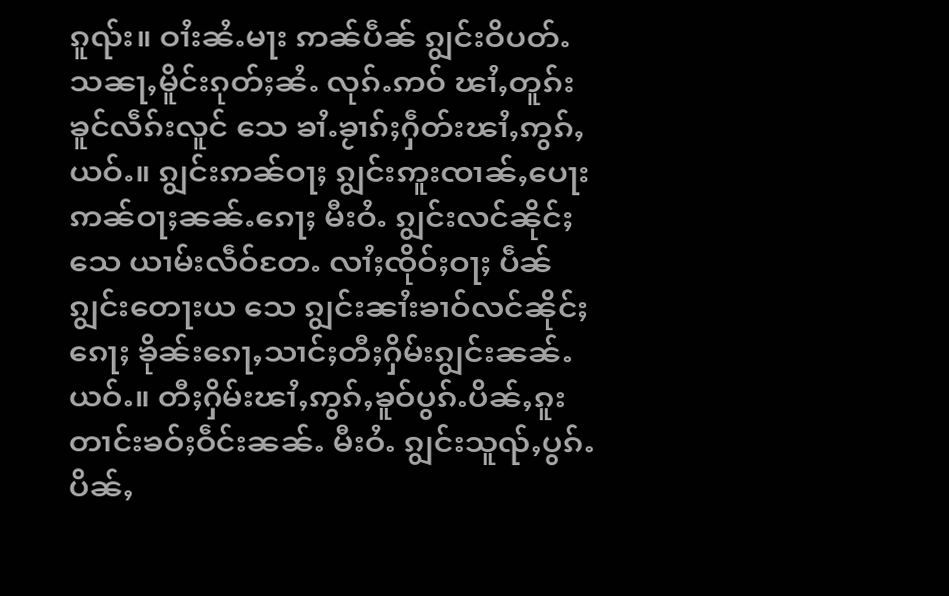ၵူၺ်း။ ဝၢႆးၼႆႉမႃး ဢၼ်ပဵၼ် ၵျွင်းဝိပတ်ႉသၼႃႇမိူင်းၵုတ်ႈၼႆႉ လုၵ်ႉဢဝ် ၽၢႆႇတူၵ်းၶူင်လဵၵ်းလူင် သေ ၶၢႆႉၶႂၢၵ်ႈႁဵတ်းၽၢႆႇဢွၵ်ႇယဝ်ႉ။ ၵျွင်းဢၼ်ဝႃႈ ၵျွင်းဢူးၸၢၼ်ႇပေႃးဢၼ်ဝႃႈၼၼ်ႉၵေႃႈ မီးဝႆႉ ၵျွင်းလင်ၼိုင်ႈသေ ယၢမ်းလဵဝ်တႄႉ လၢႆႈၸိုဝ်ႈဝႃႈ ပဵၼ်ၵျွင်းတေႃးယ သေ ၵျွင်းၼၢႆးၶၢဝ်လင်ၼိုင်ႈၵေႃႈ ၶိုၼ်းၵေႃႇသၢင်ႈတီႈႁိမ်းၵျွင်းၼၼ်ႉယဝ်ႉ။ တီႈႁိမ်းၽၢႆႇဢွၵ်ႇၶူဝ်ပွၵ်ႉပိၼ်ႇၵူး တၢင်းၶဝ်ႈဝဵင်းၼၼ်ႉ မီးဝႆႉ ၵျွင်းသူၺ်ႇပွၵ်ႉပိၼ်ႇ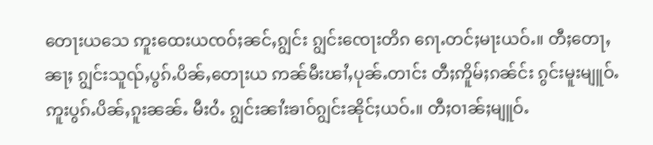တေႃးယသေ ဢူးထေးယၸဝ်ႈၼင်ႇၵျွင်း ၵျွင်းၸေႃးတိၵ ၵေႃႉတင်ႈမႃးယဝ်ႉ။ တီႈတေႃႇၼႃႈ ၵျွင်းသူၺ်ႇပွၵ်ႉပိၼ်ႇတေႃးယ ဢၼ်မီးၽၢႆႇပုၼ်ႉတၢင်း တီႈဢိူမ်ႈၵၼ်င်း ၵွင်းမူးမျူဝ်ႉဢူးပွၵ်ႉပိၼ်ႇၵူးၼၼ်ႉ မီးဝႆႉ ၵျွင်းၼၢႆးၶၢဝ်ၵျွင်းၼိုင်ႈယဝ်ႉ။ တီႈဝၢၼ်ႈမျူဝ်ႉ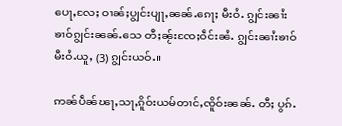ပေႃႇလႄႈ ဝၢၼ်ႈပျွင်းပျႃႇၼၼ်ႉၵေႃႈ မီးဝႆႉ ၵျွင်းၼၢႆးၶၢဝ်ၵျွင်းၼၼ်ႉသေ တီႈၼႂ်းၸႄႈဝဵင်းၼႆႉ ၵျွင်းၼၢႆးၶၢဝ် မီးဝႆႉယူႇ (3) ၵျွင်းယဝ်ႉ။

ဢၼ်ပဵၼ်ၽႃႇသႃႇၵိူဝ်းယမ်တၢင်ႇၸိူဝ်းၼၼ်ႉ တီႈ ပွၵ်ႉ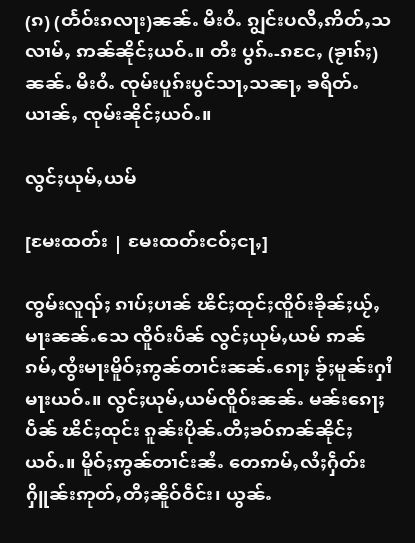(ၵ) (တႅဝ်းၵလႃး)ၼၼ်ႉ မီးဝႆႉ ၵျွင်းပလီႇဢိတ်ႇသလၢမ်ႇ ဢၼ်ၼိုင်ႈယဝ်ႉ။ တီး ပွၵ်ႉ-ၵငႄႇ (ၶႂၢၵ်ႈ)ၼၼ်ႉ မီးဝႆႉ ၸုမ်းပူၵ်းပွင်သႃႇသၼႃႇ ၶရိတ်ႉယၢၼ်ႇ ၸုမ်းၼိုင်ႈယဝ်ႉ။

လွင်ႈယုမ်ႇယမ်

[မႄးထတ်း | မႄးထတ်းငဝ်ႈငႃႇ]

ၸွမ်းလူၺ်ႈ ၵၢပ်ႈပၢၼ် ၽိင်ႈထုင်ႈၸိူဝ်းၶိုၼ်ႈယႂ်ႇမႃးၼၼ်ႉသေ ၸိူဝ်းပဵၼ် လွင်ႈယုမ်ႇယမ် ဢၼ်ၵမ်ႇၸွႆးမႃးမိူဝ်ႈဢွၼ်တၢင်းၼၼ်ႉၵေႃႈ ၶႂ်ႈမူၼ်းႁၢႆမႃးယဝ်ႉ။ လွင်ႈယုမ်ႇယမ်ၸိူဝ်းၼၼ်ႉ မၼ်းၵေႃႈ ပဵၼ် ၽိင်ႈထုင်း ၵူၼ်းပိုၼ်ႉတီႈၶဝ်ဢၼ်ၼိုင်ႈယဝ်ႉ။ မိူဝ်ႈဢွၼ်တၢင်းၼႆႉ တေဢမ်ႇလႆႈႁဵတ်းႁိူၼ်းဢုတ်ႇတီႈၼိူဝ်ဝဵင်း၊ ယွၼ်ႉ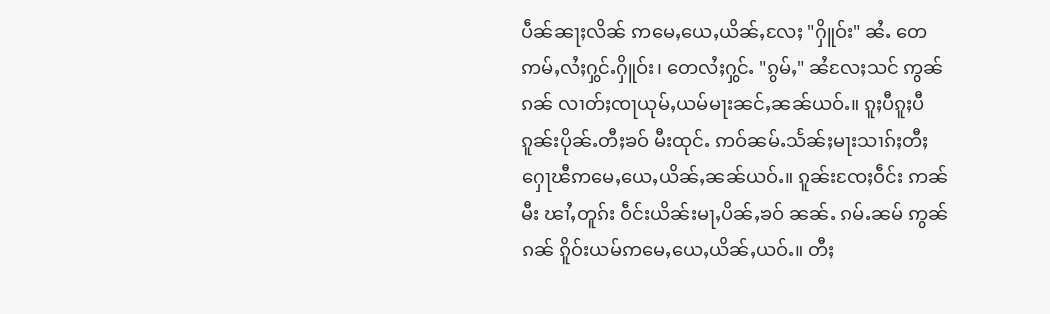ပဵၼ်ၼႃႈလိၼ် ဢမေႇယေႇယိၼ်ႇလႄႈ "ႁိူဝ်း" ၼႆႉ တေဢမ်ႇလႆႈႁွင်ႉႁိူဝ်း၊ တေလႆႈႁွင်ႉ "ၵွမ်ႇ" ၼႆလႄႈသင် ဢွၼ်ၵၼ် လၢတ်ႈၸႃယုမ်ႇယမ်မႃးၼင်ႇၼၼ်ယဝ်ႉ။ ၵူႈပီၵူႈပီ ၵူၼ်းပိုၼ်ႉတီႈၶဝ် မီးထုင်ႉ ဢဝ်ၼမ်ႉသႅၼ်ႈမႃးသၢၵ်ႈတီႈ ႁေႃၽီဢမေႇယေႇယိၼ်ႇၼၼ်ယဝ်ႉ။ ၵူၼ်းၸႄႈဝဵင်း ဢၼ်မီး ၽၢႆႇတူၵ်း ဝဵင်းယိၼ်းမႃႇပိၼ်ႇၶဝ် ၼၼ်ႉ ၵမ်ႉၼမ် ဢွၼ်ၵၼ် ၵိူဝ်းယမ်ဢမေႇယေႇယိၼ်ႇယဝ်ႉ။ တီႈ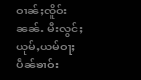ဝၢၼ်ႈၸိူဝ်းၼၼ်ႉ မီးလွင်ႈယုမ်ႇယမ်ဝႃႈ ပဵၼ်ၶၢဝ်း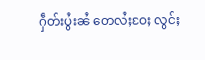ႁဵတ်းပွႆးၼႆ တေလႆႈဝႄႈ လွင်ႈ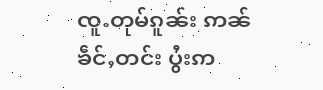ၸူႉတုမ်ၵူၼ်း ဢၼ်ၶဵင်ႇတင်း ပွႆးဢ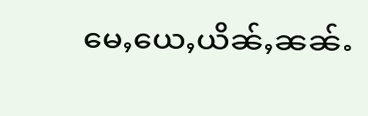မေႇယေႇယိၼ်ႇၼၼ်ႉ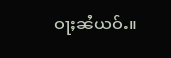ဝႃႈၼႆယဝ်ႉ။